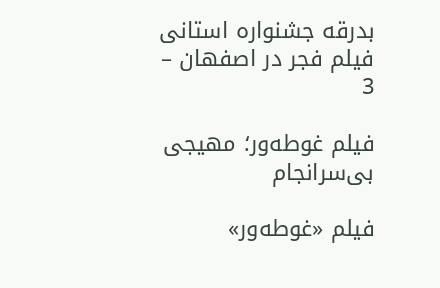بدرقه جشنواره استانی فیلم فجر در اصفهان – 3

فیلم غوطه‌ور؛ مهیجی بی‌سرانجام

فیلم «غوطه‌ور»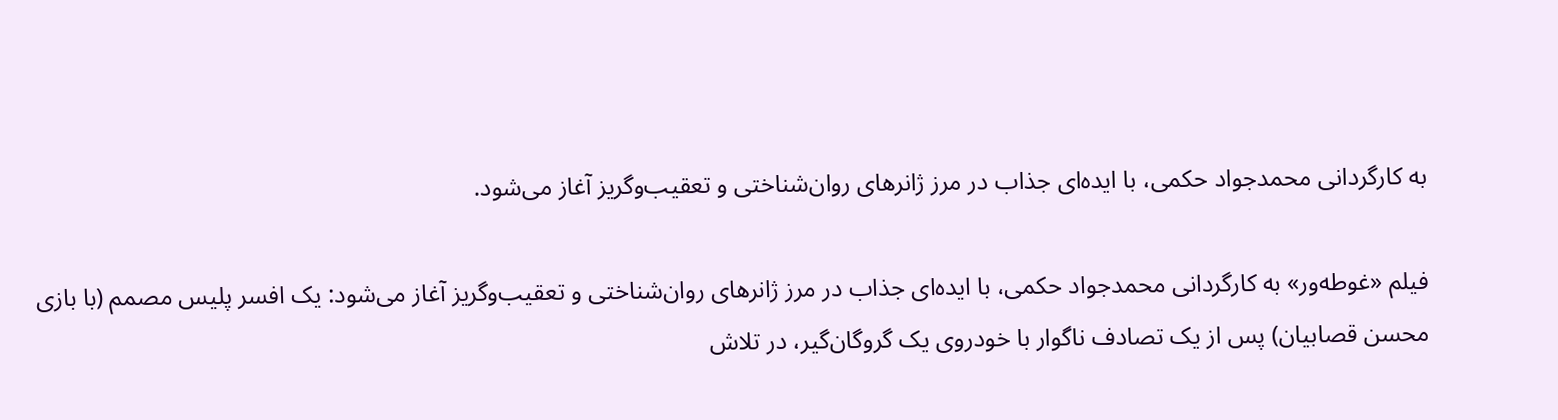به کارگردانی محمدجواد حکمی، با ایده‌ای جذاب در مرز ژانرهای روان‌شناختی و تعقیب‌وگریز آغاز می‌شود.

فیلم «غوطه‌ور» به کارگردانی محمدجواد حکمی، با ایده‌ای جذاب در مرز ژانرهای روان‌شناختی و تعقیب‌وگریز آغاز می‌شود: یک افسر پلیس مصمم (با بازی محسن قصابیان) پس از یک تصادف ناگوار با خودروی یک گروگان‌گیر، در تلاش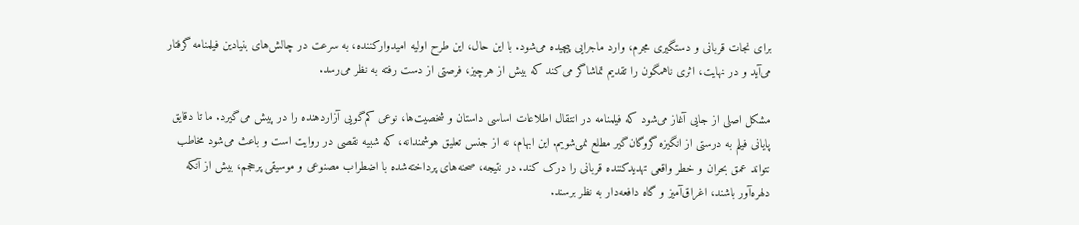برای نجات قربانی و دستگیری مجرم، وارد ماجرایی پیچیده می‌شود. با این حال، این طرح اولیه امیدوارکننده، به سرعت در چالش‌های بنیادین فیلمنامه گرفتار می‌آید و در نهایت، اثری ناهمگون را تقدیم تماشاگر می‌کند که بیش از هرچیز، فرصتی از دست رفته به نظر می‌رسد.

مشکل اصلی از جایی آغاز می‌شود که فیلمنامه در انتقال اطلاعات اساسی داستان و شخصیت‌ها، نوعی کم‌گویی آزاردهنده را در پیش می‌گیرد. ما تا دقایق پایانی فیلم به درستی از انگیزه گروگان‌گیر مطلع نمی‌شویم. این ابهام، نه از جنس تعلیق هوشمندانه، که شبیه نقصی در روایت است و باعث می‌شود مخاطب نتواند عمق بحران و خطر واقعی تهدیدکننده قربانی را درک کند. در نتیجه، صحنه‌های پرداخته‌شده با اضطراب مصنوعی و موسیقی پرحجم، بیش از آنکه دلهره‌آور باشند، اغراق‌آمیز و گاه دافعه‌دار به نظر برسند.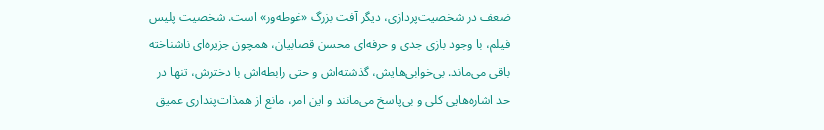ضعف در شخصیت‌پردازی، دیگر آفت بزرگ «غوطه‌ور» است. شخصیت پلیس فیلم، با وجود بازی جدی و حرفه‌ای محسن قصابیان، همچون جزیره‌ای ناشناخته باقی می‌ماند. بی‌خوابی‌هایش، گذشته‌اش و حتی رابطه‌اش با دخترش، تنها در حد اشاره‌هایی کلی و بی‌پاسخ می‌مانند و این امر، مانع از همذات‌پنداری عمیق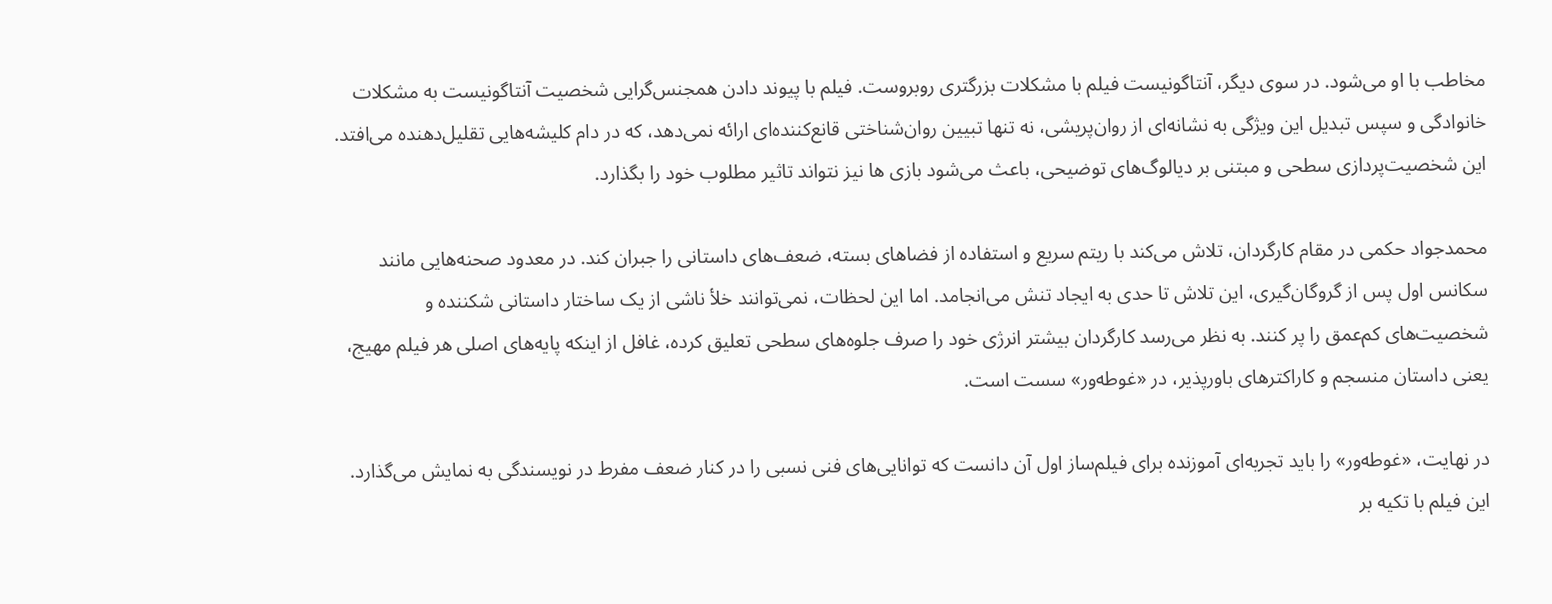مخاطب با او می‌شود. در سوی دیگر، آنتاگونیست فیلم با مشکلات بزرگتری روبروست. فیلم با پیوند دادن همجنس‌گرایی شخصیت آنتاگونیست به مشکلات خانوادگی و سپس تبدیل این ویژگی به نشانه‌ای از روان‌پریشی، نه تنها تبیین روان‌شناختی قانع‌کننده‌ای ارائه نمی‌دهد، که در دام کلیشه‌هایی تقلیل‌دهنده می‌افتد. این شخصیت‌پردازی سطحی و مبتنی بر دیالوگ‌های توضیحی، باعث می‌شود بازی ها نیز نتواند تاثیر مطلوب خود را بگذارد.

محمدجواد حکمی در مقام کارگردان، تلاش می‌کند با ریتم سریع و استفاده از فضاهای بسته، ضعف‌های داستانی را جبران کند. در معدود صحنه‌هایی مانند سکانس اول پس از گروگان‌گیری، این تلاش تا حدی به ایجاد تنش می‌انجامد. اما این لحظات، نمی‌توانند خلأ ناشی از یک ساختار داستانی شکننده و شخصیت‌های کم‌عمق را پر کنند. به نظر می‌رسد کارگردان بیشتر انرژی خود را صرف جلوه‌های سطحی تعلیق کرده، غافل از اینکه پایه‌های اصلی هر فیلم مهیج، یعنی داستان منسجم و کاراکترهای باورپذیر، در «غوطه‌ور» سست است.

در نهایت، «غوطه‌ور» را باید تجربه‌ای آموزنده برای فیلم‌ساز اول آن دانست که توانایی‌های فنی نسبی را در کنار ضعف مفرط در نویسندگی به نمایش می‌گذارد. این فیلم با تکیه بر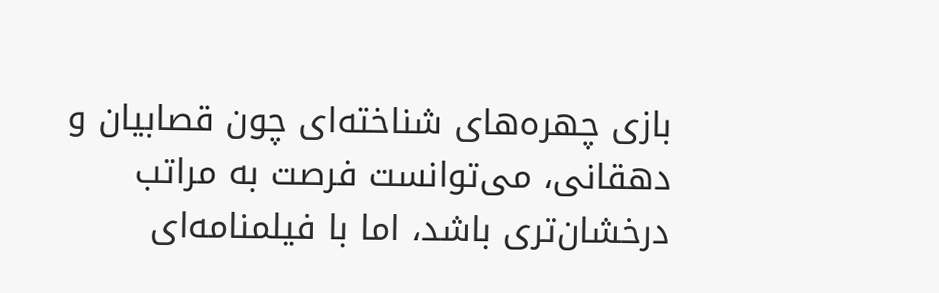بازی چهره‌های شناخته‌ای چون قصابیان و دهقانی، می‌توانست فرصت به مراتب درخشان‌تری باشد، اما با فیلمنامه‌ای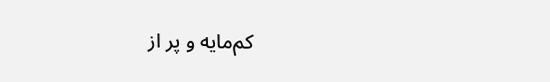کم‌مایه و پر از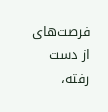فرصت‌های از دست رفته،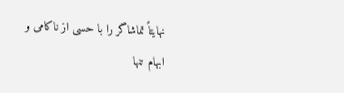نهایتاً تماشاگر را با حسی از ناکامی و ابهام تنها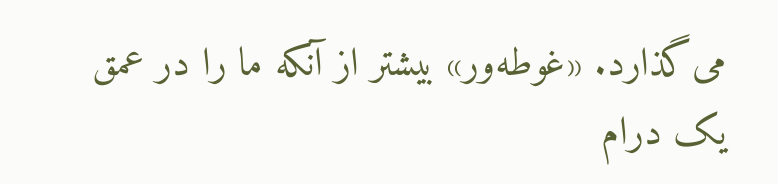می‌گذارد. «غوطه‌ور» بیشتر از آنکه ما را در عمق یک درام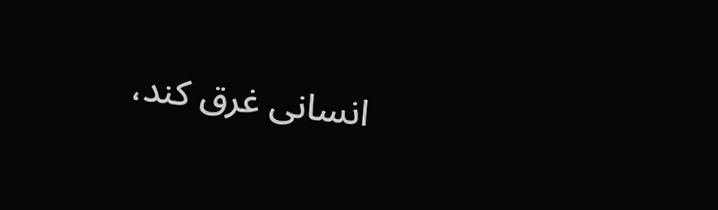انسانی غرق کند،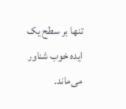تنها بر سطح یک ایده خوب شناور می‌ماند.